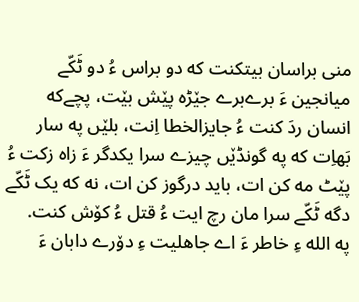منی براسان بیتکنت که دو براس ءُ دو ٹَکّے میانجین ءَ برےبرے جێڑه پێش بێت، پچےکه انسان ردَ کنت ءُ جایزالخطا اِنت، بلێں په سار بَهاِت که په گونڈێں چیزے سرا یکدگر ءَ زاه زکت ءُ پێٹ مه کن ات، باید درگوز کن ات، نه که یک ٹَکّے دگه ٹَکّے سرا مان رچ ایت ءُ قتل ءُ کۆش کنت.
په الله ءِ خاطر ءَ اے جاهلیت ءِ دۆرے دابان ءَ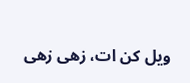ویل کن ات، زهی زهی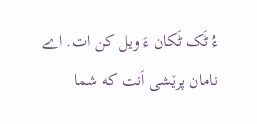ءُ ٹَک ٹَکان ءَ ویل کن ات. اے نامان پرێشی اَنت که شما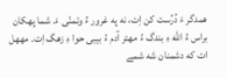همدگر ءَ دُرُست کن اِت، نه په غرور ءُ وتمنّی ءَ. شما پهکان براس ءُ الله ءِ بندگ ءُ مهتر آدم ءُ بیبی حوا ءِ زهگ اِت. مههل ات که دشمنان شه شمے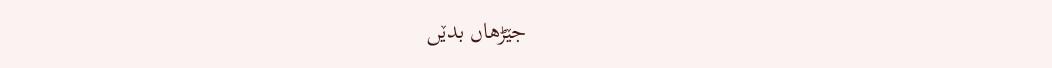جێڑهاں بدێں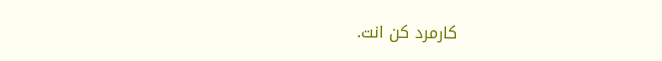کارمرد کن انت.